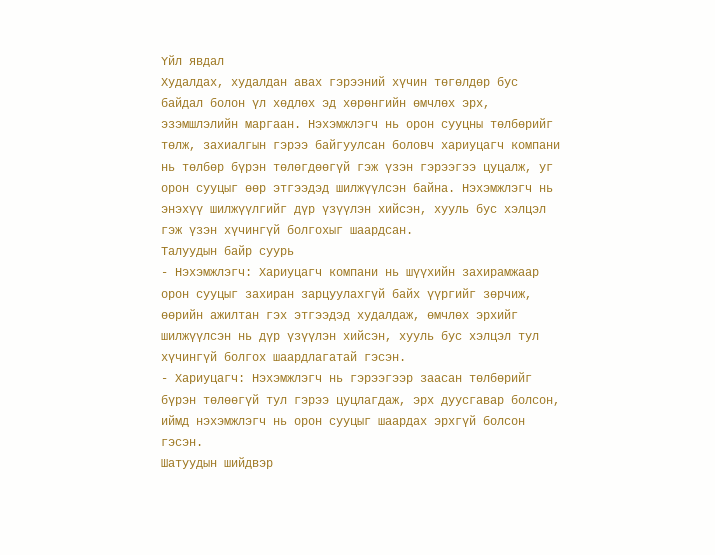Үйл явдал
Худалдах, худалдан авах гэрээний хүчин төгөлдөр бус байдал болон үл хөдлөх эд хөрөнгийн өмчлөх эрх, эзэмшлэлийн маргаан. Нэхэмжлэгч нь орон сууцны төлбөрийг төлж, захиалгын гэрээ байгуулсан боловч хариуцагч компани нь төлбөр бүрэн төлөгдөөгүй гэж үзэн гэрээгээ цуцалж, уг орон сууцыг өөр этгээдэд шилжүүлсэн байна. Нэхэмжлэгч нь энэхүү шилжүүлгийг дүр үзүүлэн хийсэн, хууль бус хэлцэл гэж үзэн хүчингүй болгохыг шаардсан.
Талуудын байр суурь
- Нэхэмжлэгч: Хариуцагч компани нь шүүхийн захирамжаар орон сууцыг захиран зарцуулахгүй байх үүргийг зөрчиж, өөрийн ажилтан гэх этгээдэд худалдаж, өмчлөх эрхийг шилжүүлсэн нь дүр үзүүлэн хийсэн, хууль бус хэлцэл тул хүчингүй болгох шаардлагатай гэсэн.
- Хариуцагч: Нэхэмжлэгч нь гэрээгээр заасан төлбөрийг бүрэн төлөөгүй тул гэрээ цуцлагдаж, эрх дуусгавар болсон, иймд нэхэмжлэгч нь орон сууцыг шаардах эрхгүй болсон гэсэн.
Шатуудын шийдвэр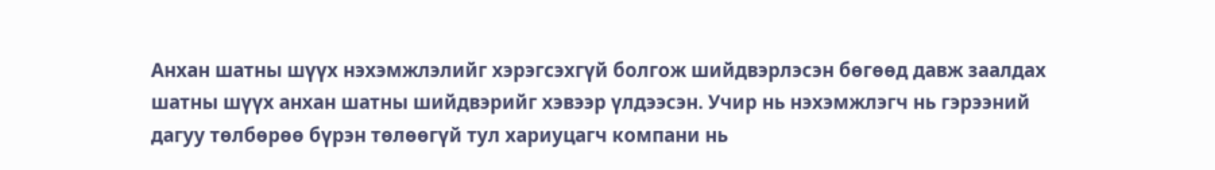Анхан шатны шүүх нэхэмжлэлийг хэрэгсэхгүй болгож шийдвэрлэсэн бөгөөд давж заалдах шатны шүүх анхан шатны шийдвэрийг хэвээр үлдээсэн. Учир нь нэхэмжлэгч нь гэрээний дагуу төлбөрөө бүрэн төлөөгүй тул хариуцагч компани нь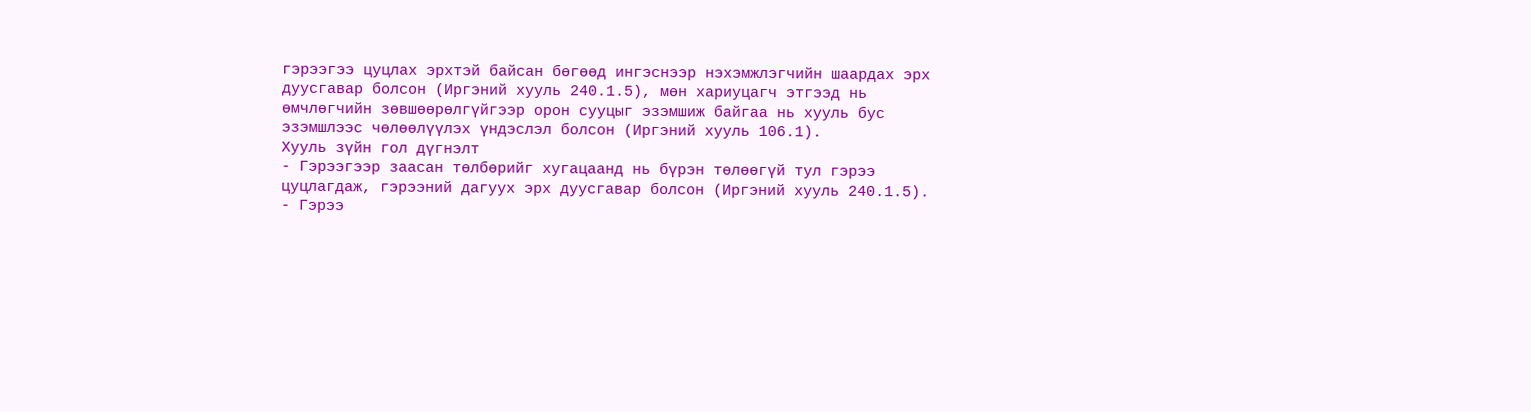гэрээгээ цуцлах эрхтэй байсан бөгөөд ингэснээр нэхэмжлэгчийн шаардах эрх дуусгавар болсон (Иргэний хууль 240.1.5), мөн хариуцагч этгээд нь өмчлөгчийн зөвшөөрөлгүйгээр орон сууцыг эзэмшиж байгаа нь хууль бус эзэмшлээс чөлөөлүүлэх үндэслэл болсон (Иргэний хууль 106.1).
Хууль зүйн гол дүгнэлт
- Гэрээгээр заасан төлбөрийг хугацаанд нь бүрэн төлөөгүй тул гэрээ цуцлагдаж, гэрээний дагуух эрх дуусгавар болсон (Иргэний хууль 240.1.5).
- Гэрээ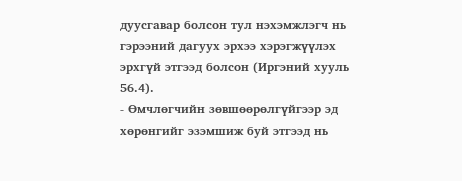дуусгавар болсон тул нэхэмжлэгч нь гэрээний дагуух эрхээ хэрэгжүүлэх эрхгүй этгээд болсон (Иргэний хууль 56.4).
- Өмчлөгчийн зөвшөөрөлгүйгээр эд хөрөнгийг эзэмшиж буй этгээд нь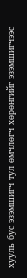хууль бус эзэмшигч тул өмчлөгч хөрөнгийг эзэмшигчээс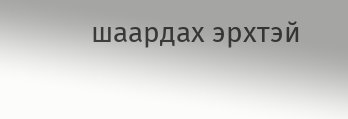шаардах эрхтэй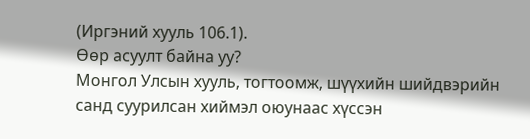(Иргэний хууль 106.1).
Өөр асуулт байна уу?
Монгол Улсын хууль, тогтоомж, шүүхийн шийдвэрийн санд суурилсан хиймэл оюунаас хүссэн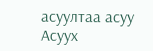асуултаа асуу
Асуух